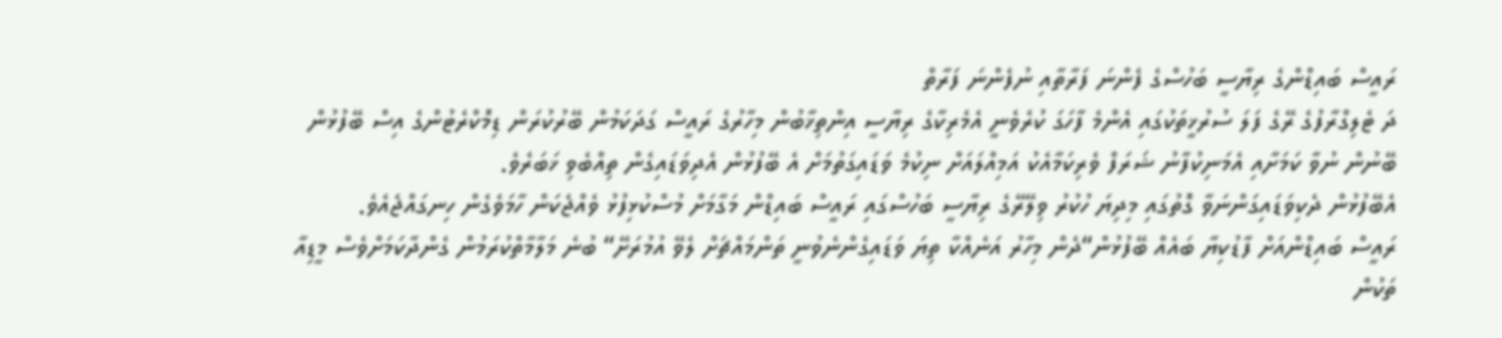ރައީސް ބައިޑްންގެ ރިޔާސީ ބަހުސްގެ ފެންނަ ފަރާތާއި ނުފެންނަ ފަރާތް
ދަ ޓެލިގްރާފުގެ ރޭގެ ފަލަ ސުރުޚީތަކުގައި އެންމެ ފާހަގަ ކުރެވެނީ އެމެރިކާގެ ރިޔާސީ އިންތިޚާބުން މިހާރުގެ ރައީސް ގަދަކަމުން ބޭރުކުރަން ޑިމޮކްރެޓުންގެ އިސް ބޭފުޅުން ބޭނުން ނުވާ ކަމަށާއި އެމަނިކުފާނު ޝަރަފް ވެރިކަމާއެކު އަމިއްލައަށް ނިކުމެ ވަޑައިގަތުމަށް އެ ބޭފުޅުން އެދިވަޑައިގެން ތިއްބެވި ޚަބަރެވެ.
އެބޭފުޅުން ދެކިވަޑައިގަންނަވާ ގޮތުގައި މިދިޔަ ހުކުރު ވިލޭރޭގެ ރިޔާސީ ބަހުސްގައި ރައީސް ބައިޑްން މަގާމަށް މުސްކުޅިފުޅު ވެއްޖެކަން ހާމަވެގެން ހިނގައްޖެއެވެ.
ރައީސް ބައިޑްންއަށް ފާޑުކިޔާ ބައެއް ބޭފުޅުން“ދެން މިހާރު އަނެއްކާ ތިޔަ ވަޑައިގެންނެވުނީ ތަންމައްޗަށް ލެވޭ އުމުރަށޭ“ ބުނެ މަލާމާތްކުރަމުން ގެންދާކަމަށްވެސް މީޑިއާ ތަކުން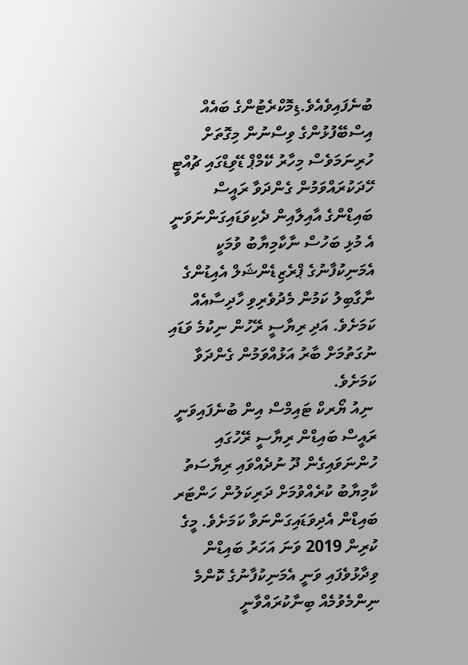ބުނެފައިވެއެވެ.ޑިމޮކްރެޓުންގެ ބައެއް އިސްބޭފުޅުންގެ ވިސްނުން މިގޮތަށް ހުރިނަމަވެސް މިހާރު ކޭމްޕް ޑޭވިޑްގައި ޗުއްޓީ ހޭދަކުރައްވަމުން ގެންދަވާ ރައީސް ބައިޑްންގެ އާއިލާއިން ދެކިވަޑައިގަންނަވަނީ އެ މުޅި ބަހުސް ނާކާމިޔާބު ވުމަކީ އެމަނިކުފާނުގެ ޕްރެޒިޑެންޝަލް އެއިޑުންގެ ނާގާބިލު ކަމުން މެދުވެރިވި ހާދިސާއެއް ކަމަށެވެ. އަދި ރިޔާސީ ރޭހުން ނިކުމެ ވަޑައި ނުގަތުމަށް ބާރު އަޅުއްވަމުން ގެންދަވާ ކަމަށެވެ.
 ނިއު ޔޯރކް ޓައިމްސް އިން ބުނެފައިވަނީ ރައީސް ބައިޑްން ރިޔާސީ ރޭހުގައި ހުންނަވައިގެން ދޫ ނުދެއްވައި ރިޔާސަތު ކާމިޔާބު ކުރެއްވުމަށް ދަރިކަލުން ހަންޓަރ ބައިޑްން އެދިވަޑައިގަންނަވާ ކަމަށެވެ. މީގެ ކުރިން 2019 ވަނަ އަހަރު ބައިޑްން ވިދާޅުވެފައި ވަނީ އެމަނިކުފާނުގެ ކޮންމެ ނިންމެވުމެއް ބިނާކުރައްވާނީ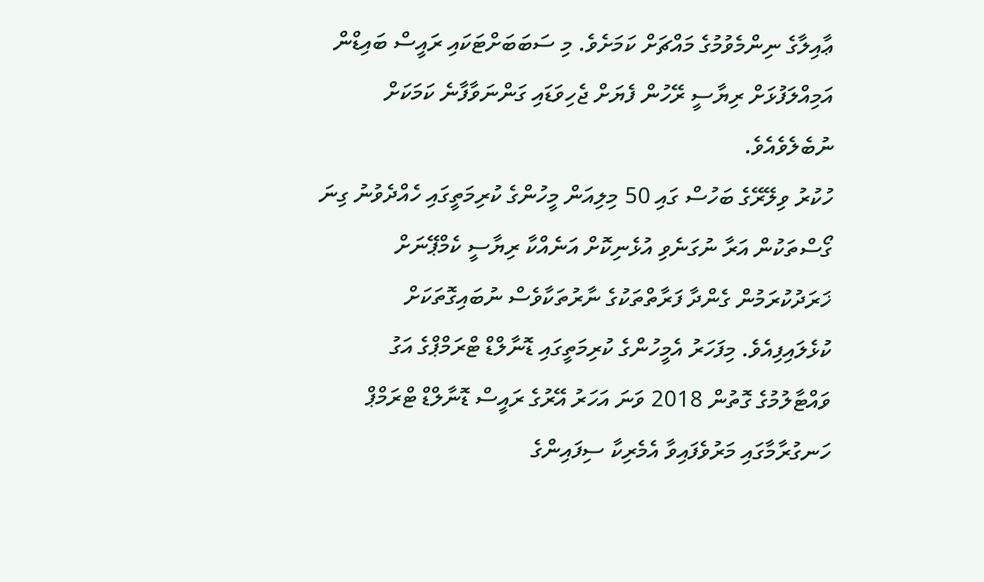ޢާއިލާގެ ނިންމެވުމުގެ މައްޗަށް ކަމަށެވެ. މި ސަބަބަށްޓަކައި ރައީސް ބައިޑްން އަމިއްލަފުޅަށް ރިޔާސީ ރޭހުން ފެޔަށް ޖެހިވަޑައި ގަންނަވާފާނެ ކަމަކަށް ނުބެލެވެއެވެ.
ހުކުރު ވިލޭރޭގެ ބަހުސް ގައި 50 މިލިއަން މީހުންގެ ކުރިމަތީގައި ހެއްދެވުނު ގިނަ ގޯސްތަކުން އަރާ ނުގަނެވި އުޅެނިކޮށް އަނެއްކާ ރިޔާސީ ކެމްޕޭނަށް ޚަރަދުކުރަމުން ގެންދާ ފަރާތްތަކުގެ ނާރުތަކާވެސް ނުބައިގޮތަކަށް ކުޅެލައިފިއެވެ. މިފަހަރު އެމީހުންގެ ކުރިމަތީގައި ޑޮނާލްޑް ޓްރަމްޕްގެ އަގު ވައްޓާލުމުގެ ގޮތުން 2018 ވަނަ އަހަރު އޭރުގެ ރައީސް ޑޮނާލްޑް ޓްރަމްޕް ހަނގުރާމާގައި މަރުވެފައިވާ އެމެރިކާ ސިފައިންގެ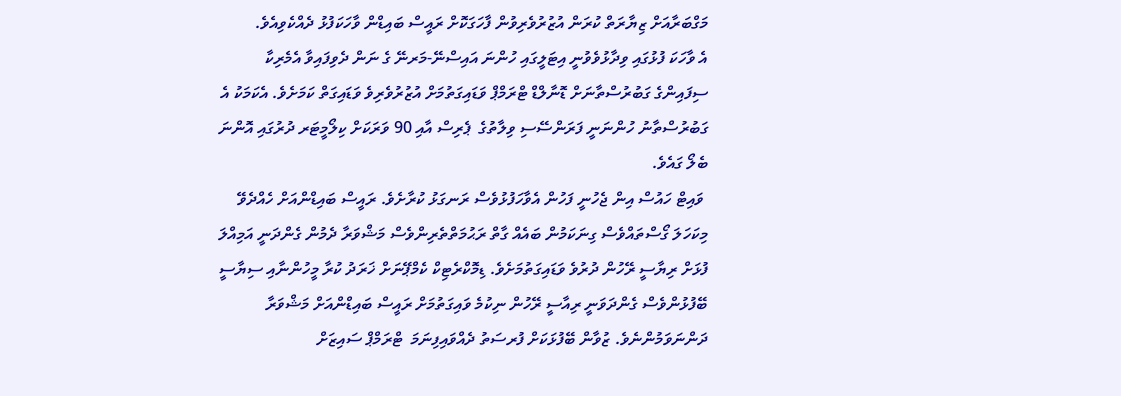މަގްބަރާއަށް ޒިޔާރަތް ކުރަން އުޒުރުވެރިވުން ފާހަގަކޮށް ރައީސް ބައިޑްން ވާހަކަފުޅު ދެއްކެވިއެވެ.
އެ ވާހަކަ ފުޅުގައި ވިދާޅުވެވުނީ އިޓަލީގައި ހުންނަ އައިސްނޭ-މަރނޭ ގެ ނަން ދެވިފައިވާ އެމެރިކާ ސިފައިންގެ ގަބުރުސްތާނަށް ޑޮނާލްޑް ޓްރަމްޕް ވަޑައިގަތުމަށް އުޒުރުވެރިވެ ވަޑައިގަތް ކަމަށެވެ. އެކަމަކު އެ ގަބުރުސްތާނު ހުންނަނީ ފަރަންސޭސި ވިލާތުގެ  ޕެރިސް އާއި 90 ވަރަކަށް ކިލޯމީޓަރ ދުރުގައި އޮންނަ ބެލޯ ގައެވެ.
 ވައިޓް ހައުސް އިން ޖެހުނީ ފަހުން އެވާހަފުޅުވެސް ރަނގަޅު ކުރާށެވެ. ރައީސް ބައިޑްންއަށް ހެއްދެވޭ މިކަހަލަ ގޯސްތައްވެސް ގިނަކަމުން ބައެއް ގާތް ރަޙުމަތްތެރިންވެސް މަޝްވަރާ ދެމުން ގެންދަނީ އަމިއްލަ ފުޅަށް ރިޔާސީ ރޭހުން ދުރުވެ ވަޑައިގަތުމަށެވެ. ޑިމޮކްރެޓިކް ކެމްޕޭނަށް ޚަރަދު ކުރާ މީހުންނާއި ސިޔާސީ ބޭފުޅުންވެސް ގެންދަވަނީ ރިއާސީ ރޭހުން ނިކުމެ ވައިގަތުމަށް ރައީސް ބައިޑްންއަށް މަޝްވަރާ ދަންނަވަމުންނެވެ. ޒުވާން ބޭފުޅަކަށް ފުރސަތު ދެއްވައިފިނަމަ  ޓްރަމްޕް ސައިޒަށް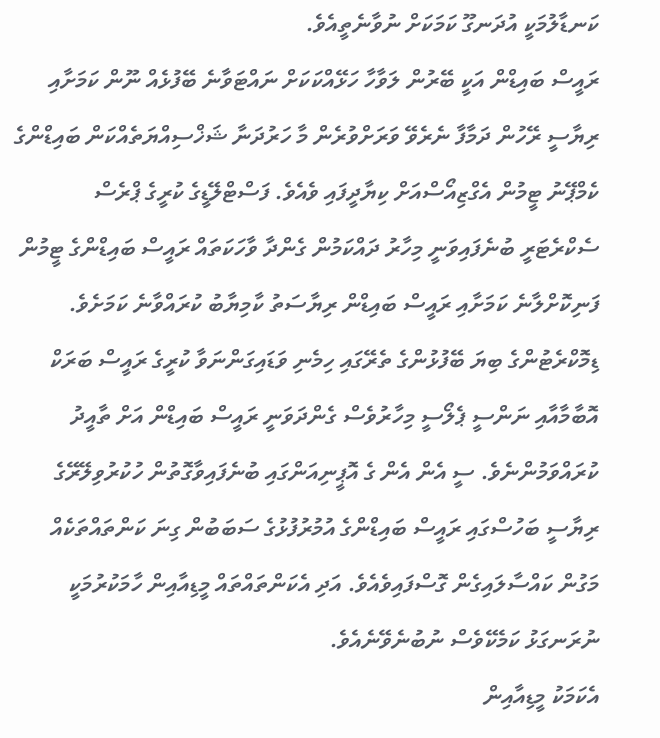ކަނޑާލުމަކީ އުދަނގޫ ކަމަކަށް ނުވާނެތީއެވެ.
ރައީސް ބައިޑްން އަކީ ބޭރުން ލަވާހާ ހަޅޭއްކަކަށް ނައްޓަވާނެ ބޭފުޅެއް ނޫން ކަމަށާއި ރިޔާސީ ރޭހުން ދަމާފާ ނެރެވޭ ވަރަށްވުރެން މާ ހަރުދަނާ ޝަޚްސިއްޔަތެއްކަން ބައިޑްންގެ ކެމްޕޭނު ޓީމުން އެގްޒިއޯސްއަށް ކިޔާދީފައި ވެއެވެ. ފަސްޓްލޭޑީގެ ކުރީގެ ޕްރެސް ސެކްރެޓަރީ ބުނެފައިވަނީ މިހާރު ދައްކަމުން ގެންދާ ވާހަކަތައް ރައީސް ބައިޑްންގެ ޓީމުން ފަނިކޮށްލާނެ ކަމަށާއި ރައީސް ބައިޑްން ރިޔާސަތު ކާމިޔާބު ކުރައްވާނެ ކަމަށެވެ.
ޑިމޮކްރެޓުންގެ ބިޔަ ބޭފުޅުންގެ ތެރޭގައި ހިމެނި ވަޑައިގަންނަވާ ކުރީގެ ރައީސް ބަރަކް އޮބާމާއާއި ނަންސީ ޕެލޯސީ މިހާރުވެސް ގެންދަވަނީ ރައީސް ބައިޑްން އަށް ތާއީދު ކުރައްވަމުންނެވެ. ސީ އެން އެން ގެ އޮޕީނިއަންގައި ބުނެފައިވާގޮތުން ހުކުރުވިލޭރޭގެ ރިޔާސީ ބަހުސްގައި ރައީސް ބައިޑްންގެ އުމުރުފުޅުގެ ސަބަބުން ގިނަ ކަންތައްތަކެއް މަގުން ކައްސާލައިގެން ގޮސްފައިވެއެވެ. އަދި އެކަންތައްތައް މީޑިއާއިން ހާމަކުރުމަކީ ނުރަނގަޅު ކަމެކޭވެސް ނުބުނެވޭނެއެވެ.
އެކަމަކު މީޑިއާއިން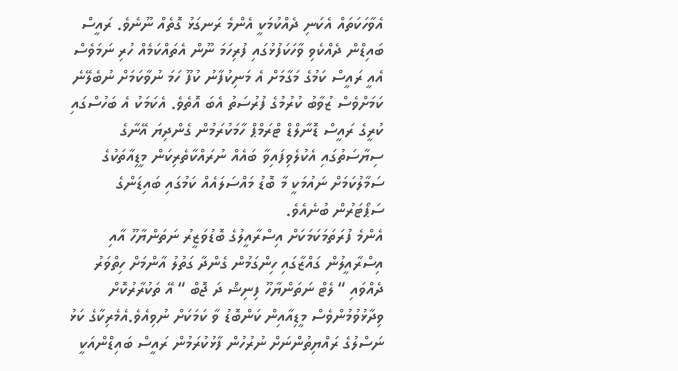އެވާހަކަތައް އެކަނި ދެއްކުމަކީ އެންމެ ރަނގަޅު ގޮތެއް ނޫނެވެ. ރައީސް ބައިޑްން ދެއްކެވި ވާހަކަފުޅުގައި ފުރިހަމަ ނޫން އެތައްކަމެއް ހުރި ނަމަވެސް އެއީ ރައީސް ކަމުގެ މަގާމަށް އެ މަނިކުފާނު ކުފޫ ހަމަ ނުވާކަމަށް ނުބެލޭނެ ކަމަށްވެސް ޒުވާބު ކުރުމުގެ ފުރުސަތު އެބަ އޮތެވެ. އެކަމަކު އެ ބަހުސްގައި ކުރީގެ ރައީސް ޑޮނާލްޑް ޓްރަމްޕް ހާމަކުރަމުން ގެންދިޔަ އޭނާގެ ސިޔާސަތުގައި އެކުލެވިފައިވާ ބައެއް ނުރައްކާތެރިކަން މީޑިއާތަކުގެ ސަމާލުކަމަށް ނައުމަކީ މާ ބޮޑު މައްސަލައެއް ކަމުގައި ބައިޑަންގެ ސަޕޯޓަރުން ބުނެއެވެ.
އެންމެ ފުރަތަމަކަމަކަށް އިސްރާއީލުގެ ބޮޑުވަޒީރު ނަތަންޔާހޫ އާއި އިސްރާއީލުން ގައްޒާގައި ހިންގަމުން ގެންދާ ގަތުލު އާންމަށް ހިތްވަރު ދެއްވައި “ ލެޓް ނަތަންޔާހޫ ފިނިޝް ދަ ޖޮބް “ އޭ ތަކުރާރުކޮށް ވިދާޅުވުމުންވެސް މީޑިއާއިން ކަންބޮޑު ވާ ކަމަކަށް ނުވިއެވެ.އެމެރިކާގެ ކަޅު ނަސްލުގެ ރައްޔިތުންނަށް ނުރުހުން ފާޅުކުރަމުން ރައީސް ބައިޑްންއަކީ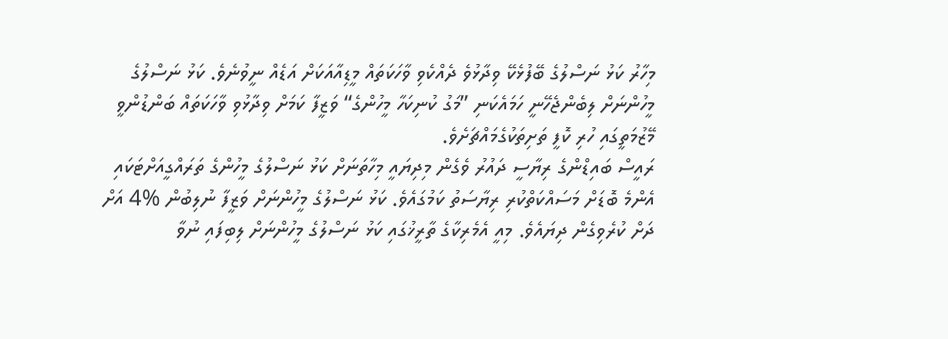މިހާރު ކަޅު ނަސްލުގެ ބޭފުޅެކޭ ވިދާޅުވެ ދެއްކެވި ވާހަކަތައް މީޑިއާއަކަށް އަޑެއް ނީވުނެވެ. ކަޅު ނަސްލުގެ މީހުންނަށް ލިބެންޖެހޭނީ ހަމައެކަނި ”މަގު ކުނިކަހާ މީހުންގެ“ ވަޒީފާ ކަމަށް ވިދާޅުވި ވާހަކަތައް ބަންޑުންވީ މޭޒުމަތީގައި ހުރި ކޮފީ ތަށިތަކުގެމައްޗަށެވެ.
ރައީސް ބައިޑްންގެ ރިޔާސީ ދައުރު ވެގެން މިދިޔައީ މިހާތަނަށް ކަޅު ނަސްލުގެ މީހުންގެ ތަރައްގީއަށްޓަކައި އެންމެ ބޮޑަށް މަސައްކަތްކުރި ރިޔާސަތު ކަމުގައެވެ. ކަޅު ނަސްލުގެ މީހުންނަށް ވަޒީފާ ނުލިބުން %4 އަށް ދަށް ކުރެވިގެން ދިޔައެވެ. މިއީ އެމެރިކާގެ ތާރީޚުގައި ކަޅު ނަސްލުގެ މީހުންނަށް ލިބިފައި ނުވާ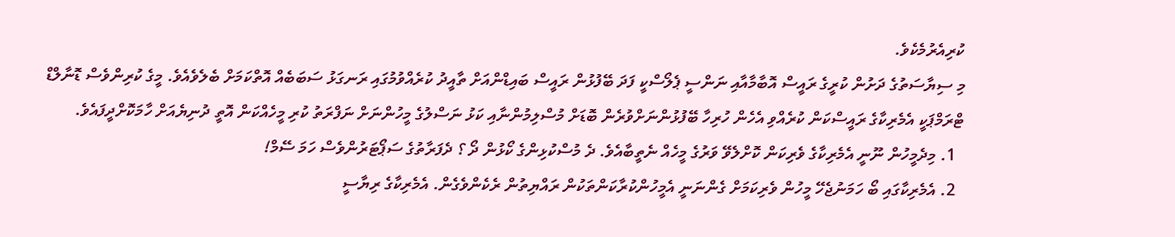ކުރިއެރުމެކެވެ.
މި ސިޔާސަތުގެ ދަށުން ކުރީގެ ރައީސް އޮބާމާއާއި ނަންސީ ޕެލޯސްކީ ފަދަ ބޭފުޅުން ރައީސް ބައިޑްންއަށް ތާއީދު ކުރެއްވުމުގައި ރަނގަޅު ސަބަބެއް އޮތްކަމަށް ބެލެވެއެވެ. މީގެ ކުރިންވެސް ޑޮނާލްޑް ޓްރަމްޕަކީ އެމެރިކާގެ ރައީސްކަން ކުރެއްވި އެހެން ހުރިހާ ބޭފުޅުންނަށްވުރެން ބޮޑަށް މުސްލިމުންނާއި ކަޅު ނަސްލުގެ މީހުންނަށް ނަފްރަތު ކުރި މީހެއްކަން އޮތީ ދުނިޔެއަށް ހާމަކޮށްދީފައެވެ.
  1. މިދެމީހުން ނޫނީ އެމެރިކާގެ ވެރިކަން ކޮށްލެވޭ ވަރުގެ މީހެއް ނެތީބާއެވެ. ދެ މުސްކުޅިންގެ ކޯޅުން ދޯ ؟ ދެފަރާތުގެ ސަޕޯޓަރުންވެސް ހަމަ ސޭމް!
  2. އެމެރިކާގައި ބޯ ހަމަނުޖެހޭ މީހުން ވެރިކަމަށް ގެންނަނީ އެމީހުންކުރާކަންތަކުން ރައްޔިތުން ރެކެންވެގެން. އެމެރިކާގެ ރިޔާސީ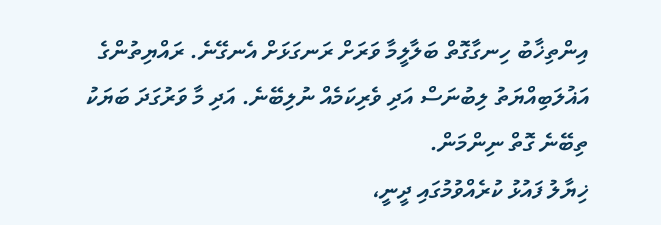އިންތިޚާބު ހިނގާގޮތް ބަލާލީމާ ވަރަށް ރަނގަޅަށް އެނގޭނެ. ރައްޔިތުންގެ އަޣުލަބިއްޔަތު ލިބުނަސް އަދި ވެރިކަމެއް ނުލިބޭނެ. އަދި މާ ވަރުގަދަ ބަޔަކު ތިބޭނެ ގޮތް ނިންމަން.
ޚިޔާލު ފައުޅު ކުރެއްވުމުގައި ދީނީ،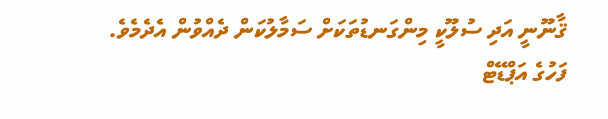ޤާނޫނީ އަދި ސުލޫކީ މިންގަނޑުތަކަށް ސަމާލުކަން ދެއްވުން އެދެމެވެ.
ފަހުގެ އަޕްޑޭޓް